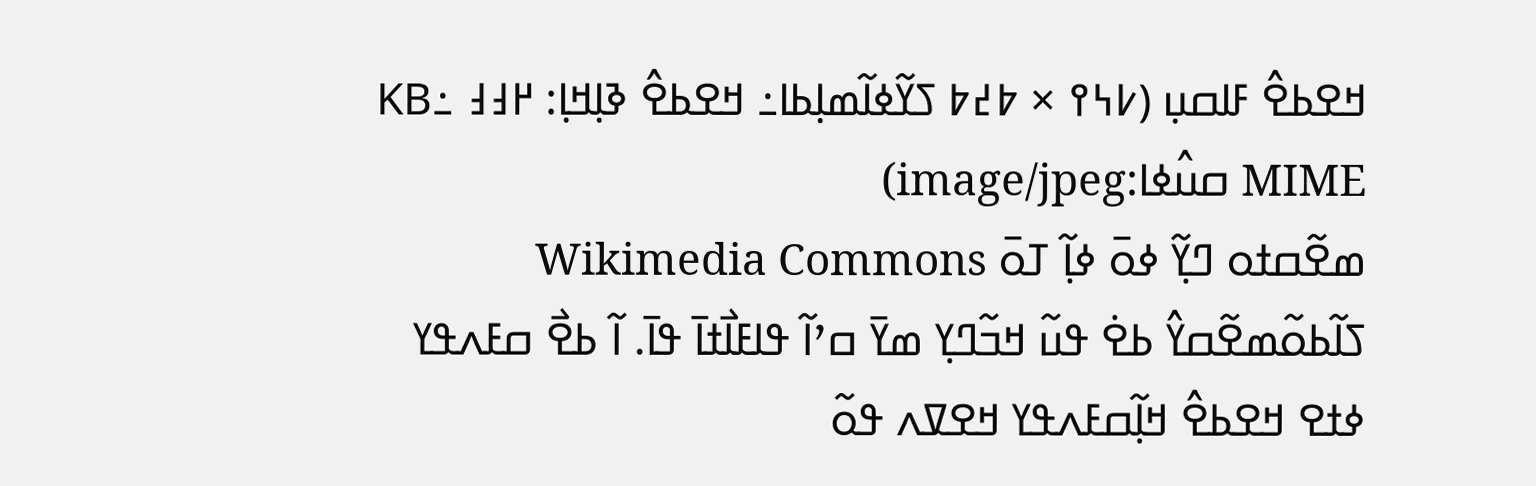ߞߐߕߐ߮ ߓߊߛߎ߲ (߇߆߉ × ߈߄߈ ߖߌ߬ߦߊ߬ߘߊ߲ߕߊ߸ ߞߐߕߐ߮ ߢߊ߲ߞߊ߲: ߂߃߃ KB߸ MIME ߛߎ߮ߦߊ:image/jpeg)
ߘߐ߬ߛߙߋ ߣߌ߲߬ ߦߋ߫ ߦߊ߲߬ ߠߋ߫ Wikimedia Commons ߖߊ߬ߕߋ߬ߘߐ߬ߛߌ߮ ߕߐ߭ ߟߎ߬ ߞߏ߬ߣߌ߲ ߘߌ߫ ߛߴߊ߬ ߟߊߓߊ߯ߙߊ߫ ߟߊ߫. ߊ߬ ߕߐ߯ ߛߓߍߟߌ ߦߙߐ ߞߐߕߐ߮ ߞߊ߲߬ߛߓߍߟߌ ߞߐߜߍ ߟߋ߬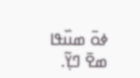ߦߋ߫ ߘߎ߰ߟߊ ߘߐ߫ ߣߌ߲߬.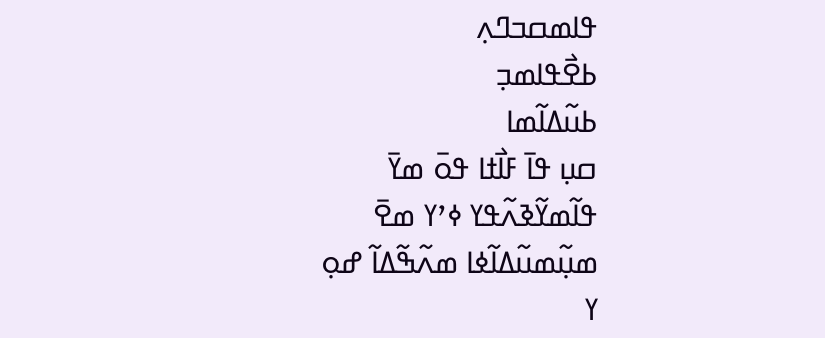ߟߊߘߛߏߣߍ߲
ߕߐ߯ߟߊߘߏ߲
ߕߎ߬ߡߊ߬ߘߊ
ߛߎ߲ ߟߊ߫ ߓߊ߯ߙߊ ߟߋ߫ ߘߌ߫
ߟߊ߬ߘߌ߬ߢߍ߬ߟߌ ߦߴߌ ߘߐ߫
ߘߎ߲߬ߘߎ߬ߡߊ߬ߦߊ ߘߍ߬ߒ߬ߡߊ߬ ߝߋ߲
ߌ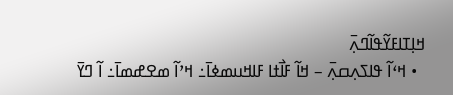ߞߊ߲ߠߊߓߌ߬ߟߊ߬ߣߍ߲߫
  • ߞߵߊ߬ ߟߊߖߍ߲ߛߍ߲߫ – ߞߊ߬ ߓߊ߯ߙߊ ߓߊߞߎߘߦߊ߫߸ ߞߴߊ߬ ߘߐߝߘߊ߫߸ ߊ߬ ߣߌ߫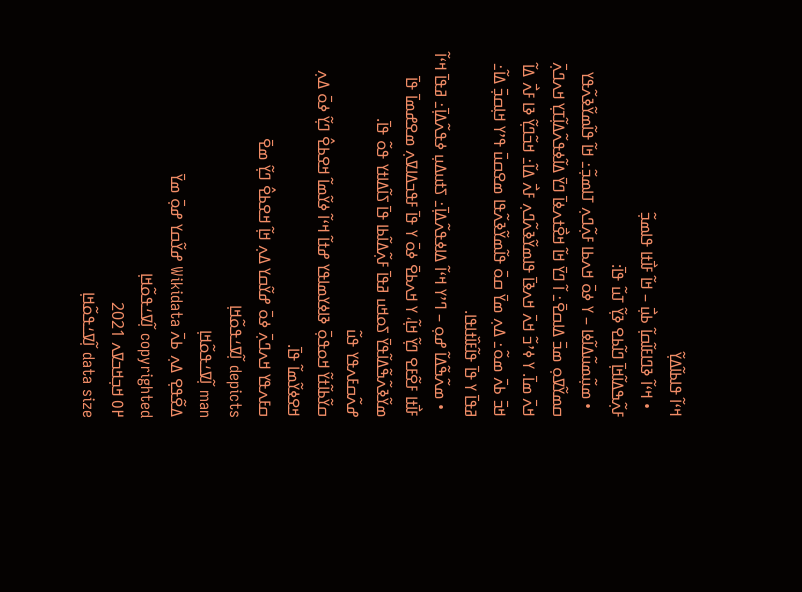ߞߵߊ߬ ߟߊߕߊ߬ߡߌ߲߬
  • ߞߵߊ߬ ߢߣߊߓߊ߬ߛߊ߲߬ ߕߎ߲߯ – ߞߊ߬ ߓߊ߯ߙߊ ߟߊߘߏ߲߬
ߓߍ߲߬ߒߡߊ߬ߞߊ߲߫ ߣߊ߬ߕߐ ߢߌ߲߬ ߠߎ߬ ߟߊ߫:
  • ߘߎ߲߬ߘߎ߬ߡߊ߬ߦߊ – ߌ ߦߋ߫ ߞߍߕߊ ߓߍ߲߬ߣߍ߲ ߠߊߘߏ߲߬߸ ߞߊ߬ ߟߊ߬ߘߌ߬ߢߍ߬ߟߌ ߛߘߌ߬ߜߋ߲ ߘߏ߫ ߡߊߛߐ߫߸ ߊ߬ ߣߌ߫ ߞߊ߬ ߞߐ߯ߙߍߦߊ߫ ߣߌ߫ ߡߊ߬ߦߟߍ߬ߡߊ߲߬ߠߌ߲ ߞߍߣߍ߲߫ ߞߍ߫ ߘߊ߫. ߌ ߦߴߏ߬ ߞߍ߫ ߞߍߢߊ߫ ߟߊߘߌ߬ߢߍ߬ߣߍ߲ ߓߍ߯ ߡߊ߬߸ ߞߏ߬ߣߌ߲߬ ߢߊ ߓߍ߯ ߡߊ߬ ߞߏ߫ ߕߍ߫ ߘߋ߬߸ ߡߍ߲ ߘߌ߫ ߛߋ߫ ߟߊ߬ߘߌ߬ߢߍ߬ߟߊ ߘߐߛߎ߫ ߟߴߌ ߞߊ߲ߛߏ߲߫ ߡߊ߬߸ ߥߟߊ߫ ߌ ߟߊ߫ ߟߊ߬ߓߊ߰ߙߊߟߊ.
  • ߘߍ߬ߒ߬ߡߊ߬ ߝߋ߲ – ߣߴߌ ߞߵߊ߬ ߡߊߦߟߍ߬ߡߊ߲߫߸ ߖߙߎߡߎ߲ ߦߟߍ߬ߡߊ߲߫߸ ߥߟߊ߫ ߞߵߊ߬ ߓߊ߯ߙߊ ߓߐ߬ߓߐ ߣߌ߲߬ ߞߊ߲߬، ߌ ߞߍߕߐ߫ ߦߋ߫ ߌ ߟߊ߫ ߓߟߏߡߊߜߍ߲ ߘߐߝߘߊ߫ ߟߊ߫ ߘߌ߬ߢߍ߬ߒ߬ߡߊ߬ߟߌ߫ ߖߋߞߎ ߥߟߊ߫ ߓߍ߲߬ߡߊ߬ߕߊ ߟߊ߫ ߖߊ߬ߡߊߙߌ ߟߋ߬ ߟߊ߫.
ߝߍ߬ߛߓߍߟߌ ߟߎ߬
ߛߌ߬ߕߊ߬ߙߌ߬ ߞߋߟߋ߲߫ ߢߊߦߌߘߊߟߌ ߝߙߊ߬ ߞߵߊ߬ ߦߌ߬ߘߊ߬ ߞߐߕߐ߮ ߣߌ߲߬ ߦߋ߫ ߡߍ߲ ߞߐߦߌ߬ߘߊ߬ ߟߊ߫.
ߛߓߍߟߌ ߞߍߣߍ߲߫ ߦߋ߫ ߝߌ߬ߛߌ ߡߍ߲ ߞߊ߲߬ ߞߐߕߐ߮ ߣߌ߲߬ ߘߐ߫
depicts ߊ߲߬ߜߑߟߋ߬ߞߊ߲
man ߊ߲߬ߜߑߟߋ߬ߞߊ߲
ߡߐ߬ߟߐ߲ ߡߍ߲ ߕߍ߫ Wikidata ߝߌ߬ߛߌ ߝߋ߲߫ ߘߌ߫
copyrighted ߊ߲߬ߜߑߟߋ߬ߞߊ߲
߂߀ ߞߏ߲ߞߏߜߍ 2021
data size ߊ߲߬ߜߑߟߋ߬ߞߊ߲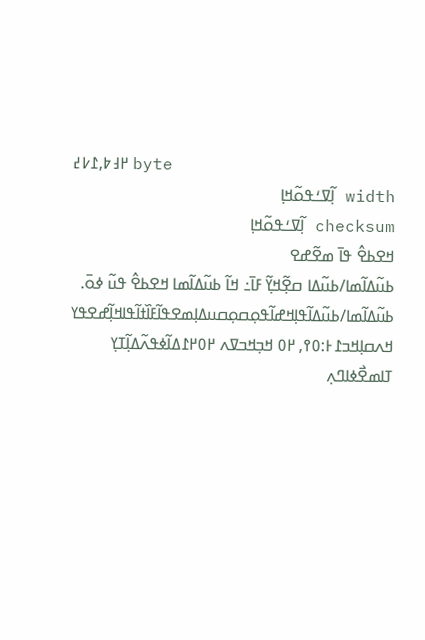߂߃߈,߁߇߄ byte
width ߊ߲߬ߜߑߟߋ߬ߞߊ߲
checksum ߊ߲߬ߜߑߟߋ߬ߞߊ߲
ߞߐߕߐ߮ ߟߊ߫ ߘߐ߬ߝߐ
ߕߎ߬ߡߊ߬ߘߊ/ߕߎ߬ߡߊ ߛߐ߲߬ߞߌ߲߬ ߓߊ߫߸ ߞߊ߬ ߕߎ߬ߡߊ߬ߘߊ ߞߐߕߐ߮ ߟߎ߬ ߦߋ߫.
ߕߎ߬ߡߊ߬ߘߊ/ߕߎ߬ߡߊ߬ߟߊ߲ߞߝߊ߬ߟߋ߲ߛߋ߲ߛߎߡߊ߲ߘߐߟߊ߬ߓߊ߰ߙߊ߬ߟߊߞߊ߲߬ߝߐߟߌ
ߞߍߛߊ߲ߞߏ߁߅:߀߉, ߂߀ ߞߏ߲ߞߏߜߍ ߂߀߂߁ߡߊ߬ߦߟߍ߬ߡߊ߲߬ߠߌ߲ ߠߊߘߐ߯ߦߊߣߍ߲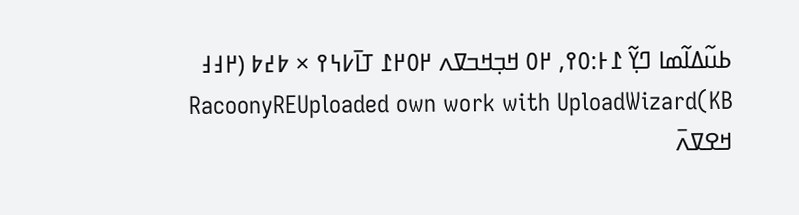ߕߎ߬ߡߊ߬ߘߊ ߣߌ߲߬ ߁߅:߀߉, ߂߀ ߞߏ߲ߞߏߜߍ ߂߀߂߁ ߠߊ߫߇߆߉ × ߈߄߈ (߂߃߃ KB)RacoonyREUploaded own work with UploadWizard
ߞߐߜߍ߫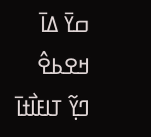ߛߌ߫ ߡߊ߫ ߞߐߕߐ߮ ߣߌ߲߬ ߠߊߓߊ߯ߙߊ߫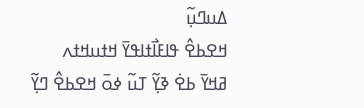ߡߎߣߎ߲߬
ߞߐߕߐ߮ ߟߊߓߊ߯ߙߊߟߌ߫ ߞߙߎߞߙߍ
ߥߞߌ߫ ߕߐ߭ ߢߌ߲߬ ߠߎ߬ ߦߋ߫ ߞߐߕߐ߮ ߣߌ߲߬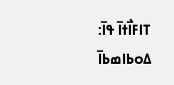ߠߊߓߊ߯ߙߊ߫ ߟߊ߫:
ߡߋߕߊߘߕߊ߫